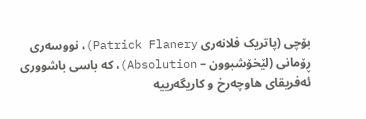بۆچی (پاتریک فلانەری Patrick Flanery)، نووسەری ڕۆمانی (لێخۆشبوون – Absolution)، کە باسی باشووری ئەفریقای هاوچەرخ و کاریگەرییە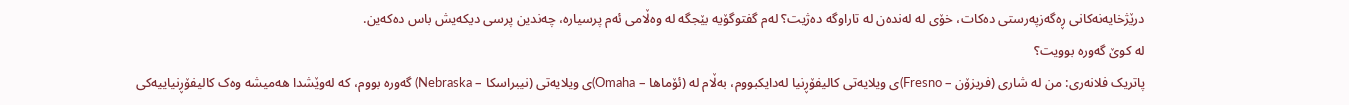درێژخایەنەکانی ڕەگەزپەرستی دەکات، خۆی لە لەندەن لە تاراوگە دەژیت؟ لەم گفتوگۆیە بێجگە لە وەڵامی ئەم پرسیارە، چەندین پرسی دیکەیش باس دەکەین.
لە کوێ گەورە بوویت؟
پاتریک فلانەری: من لە شاری (فریزۆن – Fresno)ی ویلایەتی کالیفۆڕنیا لەدایکبووم، بەڵام لە (ئۆماها – Omaha)ی ویلایەتی (نیبراسکا – Nebraska) گەورە بووم، کە لەوێشدا هەمیشە وەک کالیفۆڕنیاییەکی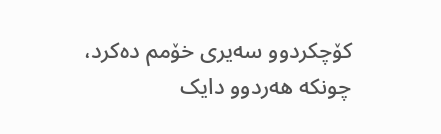کۆچکردوو سەیری خۆمم دەکرد، چونکە هەردوو دایک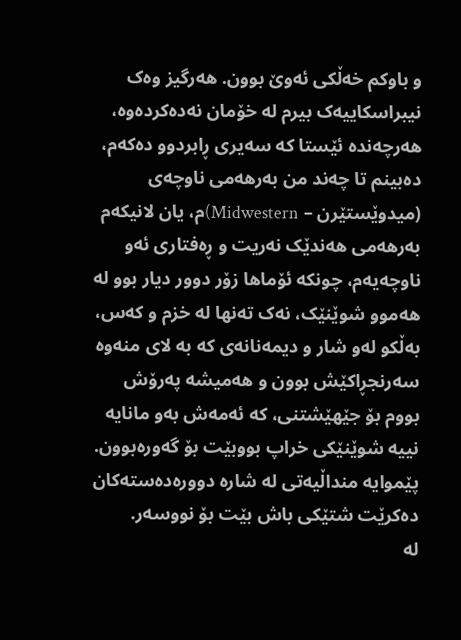و باوکم خەڵکی ئەوێ بوون. هەرگیز وەک نیبراسکاییەک بیرم لە خۆمان نەدەکردەوە، هەرچەندە ئێستا کە سەیری ڕابردوو دەکەم، دەبینم تا چەند من بەرهەمی ناوچەی (میدوێستێرن – Midwestern)م، یان لانیکەم بەرهەمی هەندێک نەریت و ڕەفتاری ئەو ناوچەیەم، چونکە ئۆماها زۆر دوور دیار بوو لە هەموو شوێنێک، نەک تەنها لە خزم و کەس، بەڵکو لەو شار و دیمەنانەی کە بە لای منەوە سەرنجڕاکێش بوون و هەمیشە پەرۆش بووم بۆ جێهێشتنی، کە ئەمەش بەو مانایە نییە شوێنێکی خراپ بووبێت بۆ گەورەبوون. پێموایە منداڵیەتی لە شارە دوورەدەستەکان دەکرێت شتێکی باش بێت بۆ نووسەر.
لە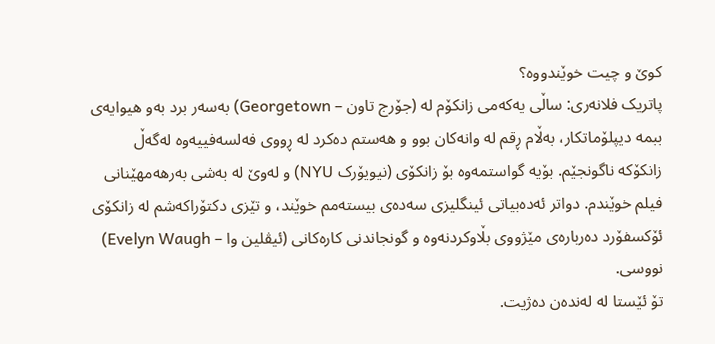کوێ و چیت خوێندووە؟
پاتریک فلانەری: ساڵی یەکەمی زانکۆم لە (جۆرج تاون – Georgetown) بەسەر برد بەو هیوایەی ببمە دیپلۆماتکار، بەڵام ڕقم لە وانەکان بوو و هەستم دەکرد لە ڕووی فەلسەفییەوە لەگەڵ زانکۆکە ناگونجێم. بۆیە گواستمەوە بۆ زانکۆی (نیویۆرک NYU) و لەوێ لە بەشی بەرهەمهێنانی فیلم خوێندم. دواتر ئەدەبیاتی ئینگلیزی سەدەی بیستەمم خوێند، و تێزی دکتۆراکەشم لە زانکۆی ئۆکسفۆرد دەربارەی مێژووی بڵاوکردنەوە و گونجاندنی کارەکانی (ئیڤلین وا – Evelyn Waugh) نووسی.
تۆ ئێستا لە لەندەن دەژیت.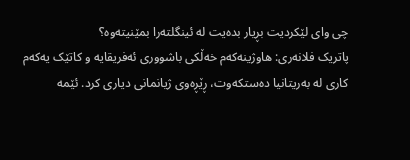چی وای لێکردیت بڕیار بدەیت لە ئینگلتەرا بمێنیتەوە؟
پاتریک فلانەری: هاوژینەکەم خەڵکی باشووری ئەفریقایە و کاتێک یەکەم کاری لە بەریتانیا دەستکەوت، ڕێڕەوی ژیانمانی دیاری کرد. ئێمە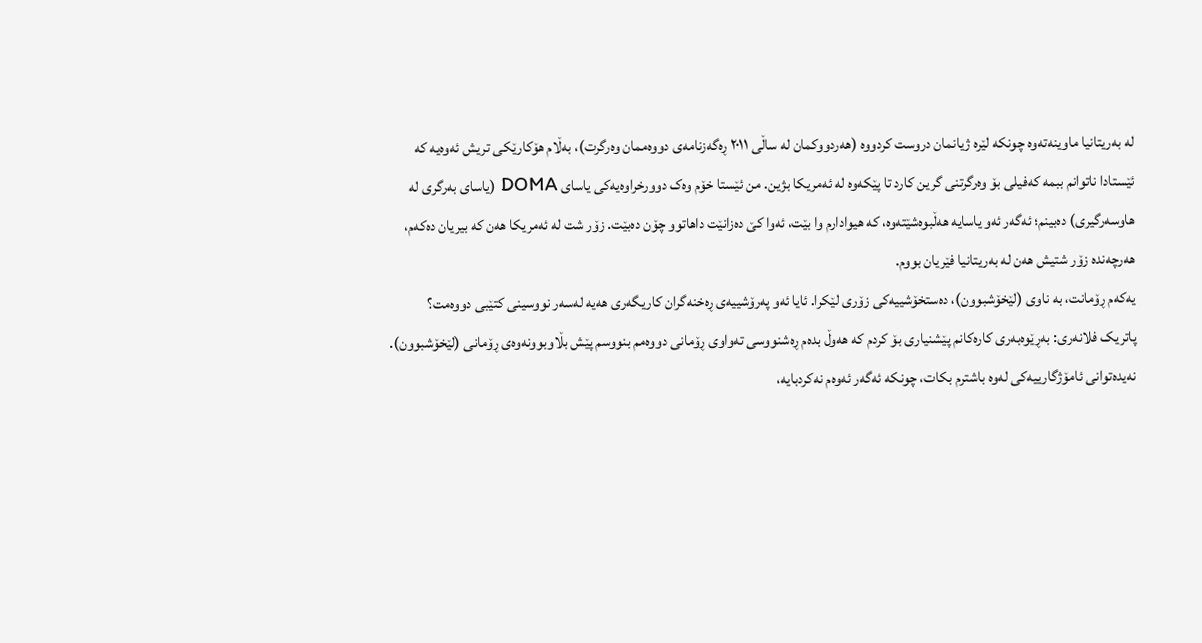لە بەریتانیا ماوینەتەوە چونکە لێرە ژیانمان دروست کردووە (هەردووکمان لە ساڵی ٢٠١١ ڕەگەزنامەی دووەممان وەرگرت)، بەڵام هۆکارێکی تریش ئەوەیە کە ئێستادا ناتوانم ببمە کەفیلی بۆ وەرگرتنی گرین کارد تا پێکەوە لە ئەمریکا بژین. من ئێستا خۆم وەک دوورخراوەیەکی یاسای DOMA (یاسای بەرگری لە هاوسەرگیری) دەبینم؛ ئەگەر ئەو یاسایە هەڵبوەشێتەوە، کە هیوادارم وا بێت، ئەوا کێ دەزانێت داهاتوو چۆن دەبێت. زۆر شت لە ئەمریکا هەن کە بیریان دەکەم، هەرچەندە زۆر شتیش هەن لە بەریتانیا فێریان بووم.
یەکەم ڕۆمانت، بە ناوی (لێخۆشبوون)، دەستخۆشییەکی زۆری لێکرا. ئایا ئەو پەرۆشییەی ڕەخنەگران کاریگەری هەیە لەسەر نووسینی کتێبی دووەمت؟
پاتریک فلانەری: بەڕێوەبەری کارەکانم پێشنیاری بۆ کردم کە هەوڵ بدەم ڕەشنووسی تەواوی ڕۆمانی دووەمم بنووسم پێش بڵاوبوونەوەی ڕۆمانی (لێخۆشبوون). نەیدەتوانی ئامۆژگارییەکی لەوە باشترم بکات، چونکە ئەگەر ئەوەم نەکردبایە،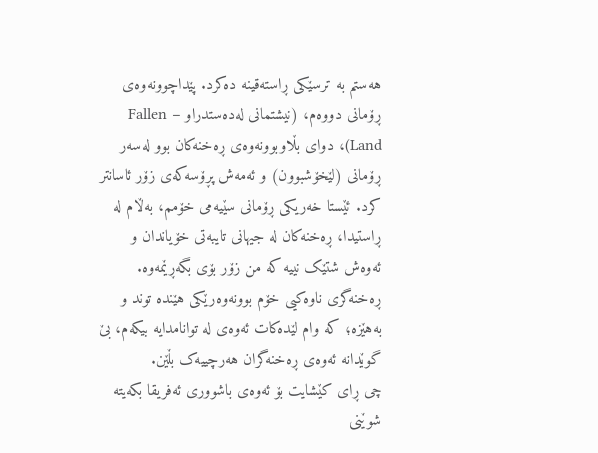هەستم بە ترسێکی ڕاستەقینە دەکرد. پێداچوونەوەی ڕۆمانی دووەم، (نیشتمانی لەدەستدراو – Fallen Land)، دوای بڵاوبوونەوەی ڕەخنەکان بوو لەسەر ڕۆمانی (لێخۆشبوون) و ئەمەش پڕۆسەکەی زۆر ئاسانتر کرد. ئێستا خەریکی ڕۆمانی سێیەمی خۆمم، بەڵام لە ڕاستیدا، ڕەخنەکان لە جیهانی تایبەتی خۆیاندان و ئەوەش شتێک نییە کە من زۆر بۆی بگەڕێمەوە. ڕەخنەگری ناوەکیی خۆم بوونەوەرێکی هێندە توند و بەهێزە؛ کە وام لێدەکات ئەوەی لە توانامدایە بیکەم، بێ گوێدانە ئەوەی ڕەخنەگران هەرچییەک بڵێن.
چی ڕای کێشایت بۆ ئەوەی باشووری ئەفریقا بکەیتە شوێنی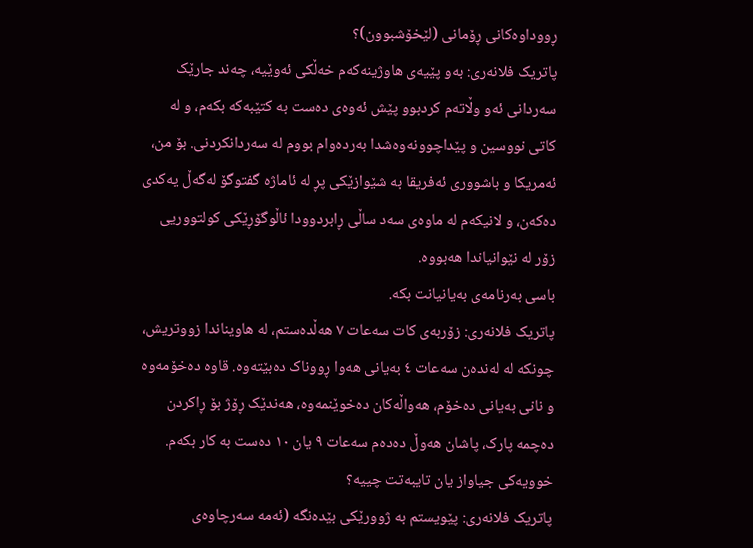ڕووداوەکانی ڕۆمانی (لێخۆشبوون)؟
پاتریک فلانەری: بەو پێیەی هاوژینەکەم خەڵکی ئەوێیە، چەند جارێک سەردانی ئەو وڵاتەم کردبوو پێش ئەوەی دەست بە کتێبەکە بکەم، و لە کاتی نووسین و پێداچوونەوەشدا بەردەوام بووم لە سەردانکردنی. بۆ من، ئەمریکا و باشووری ئەفریقا بە شێوازێکی پڕ لە ئاماژە گفتوگۆ لەگەڵ یەکدی دەکەن، و لانیکەم لە ماوەی سەد ساڵی ڕابردوودا ئاڵوگۆڕێکی کولتووریی زۆر لە نێوانیاندا هەبووە.
باسی بەرنامەی بەیانیانت بکە.
پاتریک فلانەری: زۆربەی کات سەعات ٧ هەڵدەستم، لە هاویناندا زووتریش، چونکە لە لەندەن سەعات ٤ بەیانی هەوا ڕووناک دەبێتەوە. قاوە دەخۆمەوە و نانی بەیانی دەخۆم، هەواڵەکان دەخوێنمەوە، هەندێک ڕۆژ بۆ ڕاکردن دەچمە پارک، پاشان هەوڵ دەدەم سەعات ٩ یان ١٠ دەست بە کار بکەم.
خوویەکی جیاواز یان تایبەتت چییە؟
پاتریک فلانەری: پێویستم بە ژوورێکی بێدەنگە (ئەمە سەرچاوەی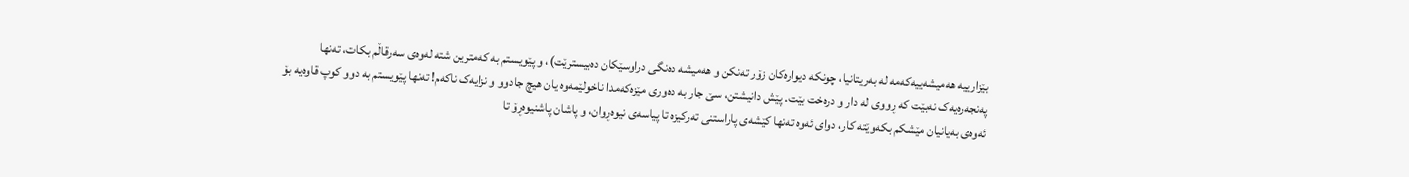بێزارییە هەمیشەییەکەمە لە بەریتانیا، چونکە دیوارەکان زۆر تەنکن و هەمیشە دەنگی دراوسێکان دەبیسترێت)، و پێویستم بە کەمترین شتە لەوەی سەرقاڵم بکات، تەنها پەنجەرەیەک نەبێت کە ڕووی لە دار و درەخت بێت. پێش دانیشتن، سێ جار بە دەوری مێزەکەمدا ناخولێمەوە یان هیچ جادوو و نزایەک ناکەم! تەنها پێویستم بە دوو کوپ قاوەیە بۆ ئەوەی بەیانیان مێشکم بکەوێتە کار، دوای ئەوە تەنها کێشەی پاراستنی تەرکیزە تا پیاسەی نیوەڕوان، و پاشان پاشنیوەڕۆ تا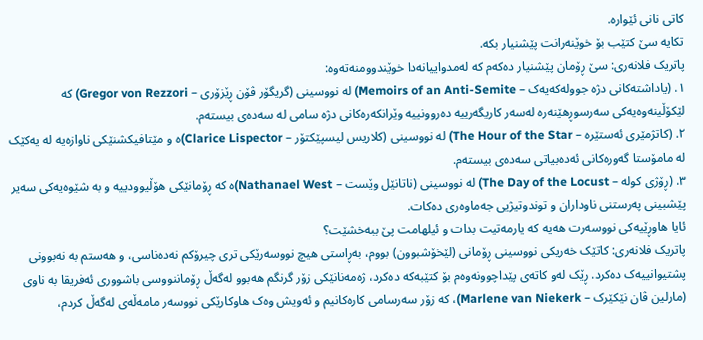کاتی نانی ئێوارە.
تکایە سێ کتێب بۆ خوێنەرانت پێشنیار بکە.
پاتریک فلانەری: سێ ڕۆمان پێشنیار دەکەم کە لەمدواییانەدا خوێندوومنەتەوە:
١. (یاداشتەکانی دژە جوولەکەیەک – Memoirs of an Anti-Semite) لە نووسینی (گریگۆر ڤۆن ڕێزۆری – Gregor von Rezzori) کە لێکۆڵینەوەیەکی سەرسوڕهێنەرە لەسەر کاریگەرییە دەروونییە وێرانکەرەکانی دژە سامی لە سەدەی بیستەم.
٢. (کاتژمێری ئەستێرە – The Hour of the Star) لە نووسینی (کلاریس لیسپێکتۆر – Clarice Lispector)ە و مێتافیکشنێکی ناوازەیە لە یەکێک لە مامۆستا گەورەکانی ئەدەبیاتی سەدەی بیستەم.
٣. (ڕۆژی کولە – The Day of the Locust) لە نووسینی (ناتانێل وێست – Nathanael West)ە کە ڕۆمانێکی هۆڵیوودییە و بە شێوەیەکی سەیر پێشبینی پەرستنی ناوداران و توندوتیژیی جەماوەری دەکات.
ئایا هاوڕێیەکی نووسەرت هەیە کە یارمەتیت بدات و ئیلهامت پێ ببەخشێت؟
پاتریک فلانەری: کاتێک خەریکی نووسینی ڕۆمانی (لێخۆشبوون) بووم، بەڕاستی هیچ نووسەرێکی تری چیرۆکم نەدەناسی، و هەستم بە نەبوونی پشتیوانییەک دەکرد. ڕێک لەو کاتەی پێداچوونەوەم بۆ کتێبەکە دەکرد، ژەمەنانێکی زۆر گرنگم هەبوو لەگەڵ ڕۆماننووسی باشووری ئەفریقا بە ناوی (مارلین ڤان نێکێرک – Marlene van Niekerk)، کە زۆر سەرسامی کارەکانیم و ئەویش وەک هاوکارێکی نووسەر مامەڵەی لەگەڵ کردم،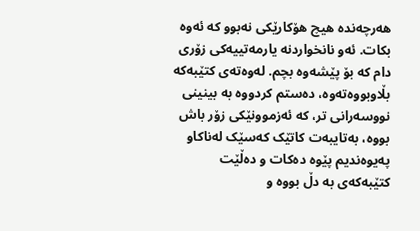هەرچەندە هیچ هۆکارێکی نەبوو کە ئەوە بکات. ئەو نانخواردنە یارمەتییەکی زۆری دام کە بۆ پێشەوە بچم. لەوەتەی کتێبەکە بڵاوبووەتەوە، دەستم کردووە بە بینینی نووسەرانی تر، کە ئەزموونێکی زۆر باش بووە، بەتایبەت کاتێک کەسێک لەناکاو پەیوەندیم پێوە دەکات و دەڵێت کتێبەکەی بە دڵ بووە و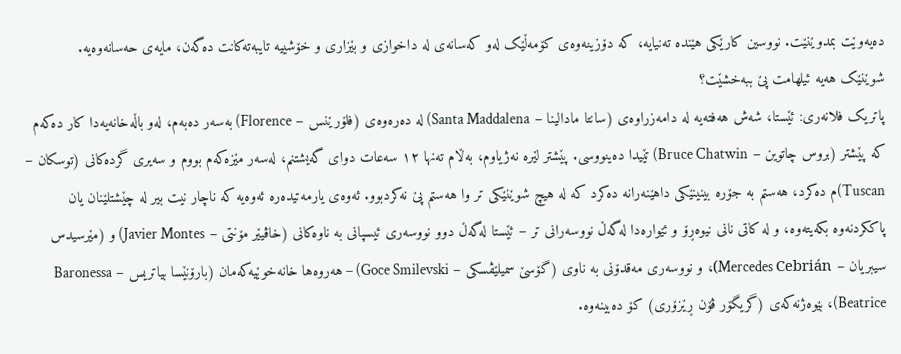دەیەوێت بمدوێنێت. نووسین کارێکی هێندە تەنیایە، کە دۆزینەوەی کۆمەڵێک لەو کەسانەی لە داخوازی و بێزاری و خۆشییە تایبەتەکانت دەگەن، مایەی حەسانەوەیە.
شوێنێک هەیە ئیلهامت پێ ببەخشێت؟
پاتریک فلانەری: ئێستا، شەش هەفتەیە لە دامەزراوەی (سانتا مادالینا – Santa Maddalena) لە دەرەوەی (فلۆرێنس – Florence) بەسەر دەبەم، لەو باڵەخانەیەدا کار دەکەم کە پێشتر (بروس چاتوین – Bruce Chatwin) تێیدا دەینووسی. پێشتر لێرە نەژیاوم، بەڵام تەنها ١٢ سەعات دوای گەیشتنم، لەسەر مێزەکەم بووم و سەیری گردەکانی (توسکان – Tuscan)م دەکرد، هەستم بە جۆرە بینینێکی داهێنەرانە دەکرد کە لە هیچ شوێنێکی تر وا هەستم پێ نەکردبوو. ئەوەی یارمەتیدەرە ئەوەیە کە ناچار نیت بیر لە چێشتلێنان یان پاککردنەوە بکەیتەوە، و لە کاتی نانی نیوەڕۆ و ئێوارەدا لەگەڵ نووسەرانی تر – ئێستا لەگەڵ دوو نووسەری ئیسپانی بە ناوەکانی (خاڤیێر مۆنتی – Javier Montes) و (مێرسیدس سیبریان – Mercedes Cebrián)، و نووسەری مەقدۆنی بە ناوی (گۆسێ سمیلێڤسکی – Goce Smilevski) – هەروەها خانەخوێیەکەمان (بارۆنێسا بیاتریس – Baronessa Beatrice)، بێوەژنەکەی (گریگۆر ڤۆن ڕێزۆری) کۆ دەبینەوە.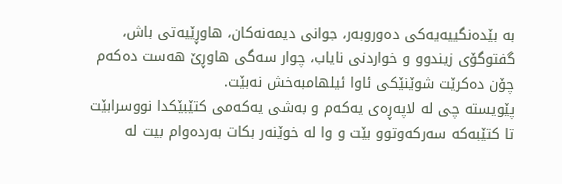بە بێدەنگییەیەکی دەوروبەر، جوانی دیمەنەکان، هاوڕێیەتی باش، گفتوگۆی زیندوو و خواردنی نایاب، چوار سەگی هاوڕێ هەست دەکەم چۆن دەکرێت شوێنێکی ئاوا ئیلهامبەخش نەبێت.
پێویستە چی لە لاپەڕەی یەکەم و بەشی یەکەمی کتێبێکدا نووسرابێت تا کتێبەکە سەرکەوتوو بێت و وا لە خوێنەر بکات بەردەوام بیت لە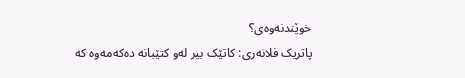خوێندنەوەی؟
پاتریک فلانەری: کاتێک بیر لەو کتێبانە دەکەمەوە کە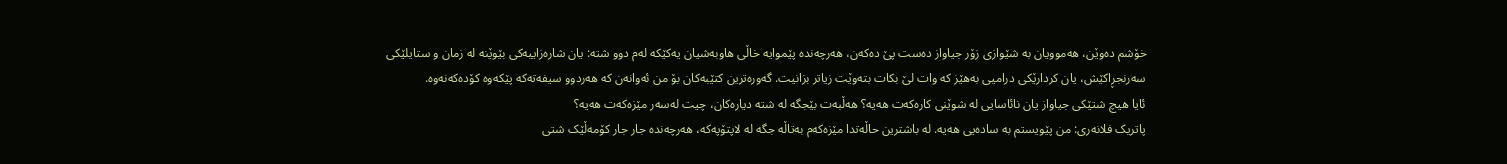خۆشم دەوێن، هەموویان بە شێوازی زۆر جیاواز دەست پێ دەکەن، هەرچەندە پێموایە خاڵی هاوبەشیان یەکێکە لەم دوو شتە: یان شارەزاییەکی بێوێنە لە زمان و ستایلێکی سەرنجڕاکێش، یان کردارێکی درامیی بەهێز کە وات لێ بکات بتەوێت زیاتر بزانیت. گەورەترین کتێبەکان بۆ من ئەوانەن کە هەردوو سیفەتەکە پێکەوە کۆدەکەنەوە.
ئایا هیچ شتێکی جیاواز یان نائاسایی لە شوێنی کارەکەت هەیە؟ هەڵبەت بێجگە لە شتە دیارەکان، چیت لەسەر مێزەکەت هەیە؟
پاتریک فلانەری: من پێویستم بە سادەیی هەیە. لە باشترین حاڵەتدا مێزەکەم بەتاڵە جگە لە لاپتۆپەکە، هەرچەندە جار جار کۆمەڵێک شتی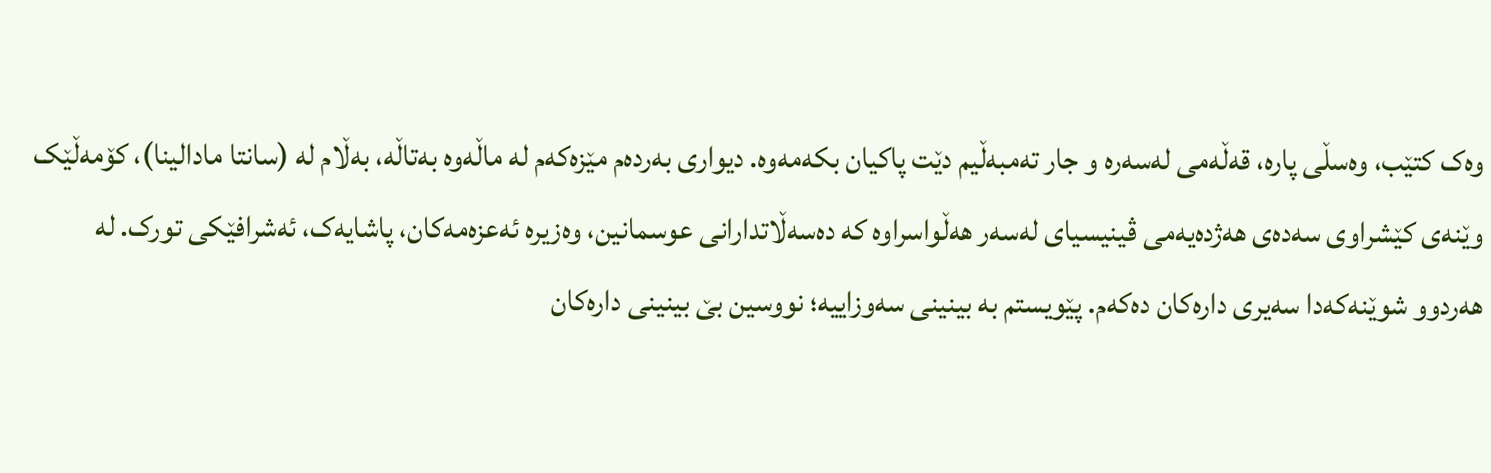وەک کتێب، وەسڵی پارە، قەڵەمی لەسەرە و جار تەمبەڵیم دێت پاکیان بکەمەوە. دیواری بەردەم مێزەکەم لە ماڵەوە بەتاڵە، بەڵام لە (سانتا مادالینا)، کۆمەڵێک وێنەی کێشراوی سەدەی هەژدەیەمی ڤینیسیای لەسەر هەڵواسراوە کە دەسەڵاتدارانی عوسمانین، وەزیرە ئەعزەمەکان، پاشایەک، ئەشرافێکی تورک. لە هەردوو شوێنەکەدا سەیری دارەکان دەکەم. پێویستم بە بینینی سەوزاییە؛ نووسین بێ بینینی دارەکان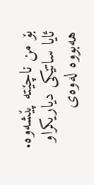بۆ من ناچێتە پێشەوە.
ئایا ساتێکی دیاریکراو هەبووە لەوەی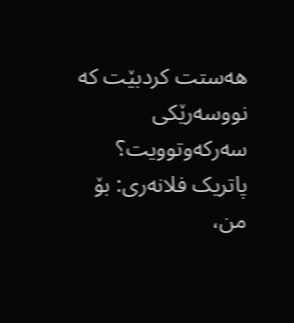هەستت کردبێت کە نووسەرێکی سەرکەوتوویت؟
پاتریک فلانەری: بۆ من،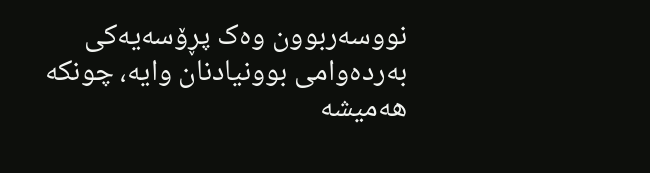نووسەربوون وەک پڕۆسەیەکی بەردەوامی بوونیادنان وایە، چونکە هەمیشە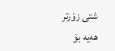شتی زۆرتر هەیە بۆ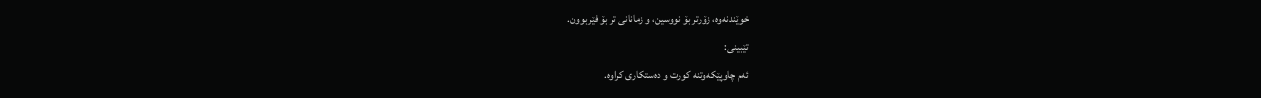خوێندنەوە، زۆرتر بۆ نووسین، و زمانانی تر بۆ فێربوون.
تێبینی:
ئەم چاوپێکەوتنە کورت و دەستکاری کراوە.